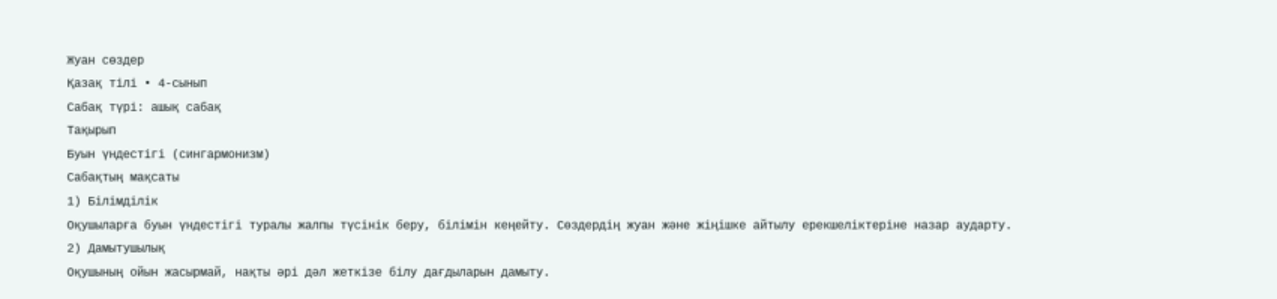Жуан сөздер
Қазақ тілі • 4-сынып
Сабақ түрі: ашық сабақ
Тақырып
Буын үндестігі (сингармонизм)
Сабақтың мақсаты
1) Білімділік
Оқушыларға буын үндестігі туралы жалпы түсінік беру, білімін кеңейту. Сөздердің жуан және жіңішке айтылу ерекшеліктеріне назар аударту.
2) Дамытушылық
Оқушының ойын жасырмай, нақты әрі дәл жеткізе білу дағдыларын дамыту.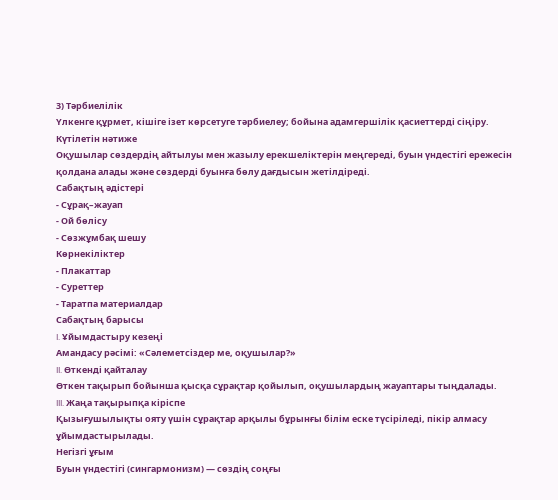3) Тәрбиелілік
Үлкенге құрмет, кішіге ізет көрсетуге тәрбиелеу; бойына адамгершілік қасиеттерді сіңіру.
Күтілетін нәтиже
Оқушылар сөздердің айтылуы мен жазылу ерекшеліктерін меңгереді, буын үндестігі ережесін қолдана алады және сөздерді буынға бөлу дағдысын жетілдіреді.
Сабақтың әдістері
- Сұрақ–жауап
- Ой бөлісу
- Сөзжұмбақ шешу
Көрнекіліктер
- Плакаттар
- Суреттер
- Таратпа материалдар
Сабақтың барысы
I. Ұйымдастыру кезеңі
Амандасу рәсімі: «Сәлеметсіздер ме, оқушылар?»
II. Өткенді қайталау
Өткен тақырып бойынша қысқа сұрақтар қойылып, оқушылардың жауаптары тыңдалады.
III. Жаңа тақырыпқа кіріспе
Қызығушылықты ояту үшін сұрақтар арқылы бұрынғы білім еске түсіріледі, пікір алмасу ұйымдастырылады.
Негізгі ұғым
Буын үндестігі (сингармонизм) — сөздің соңғы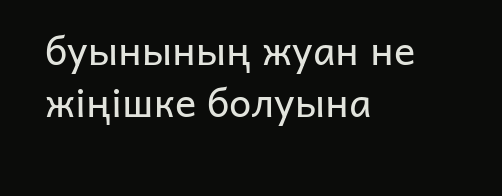буынының жуан не жіңішке болуына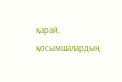қарай, қосымшалардың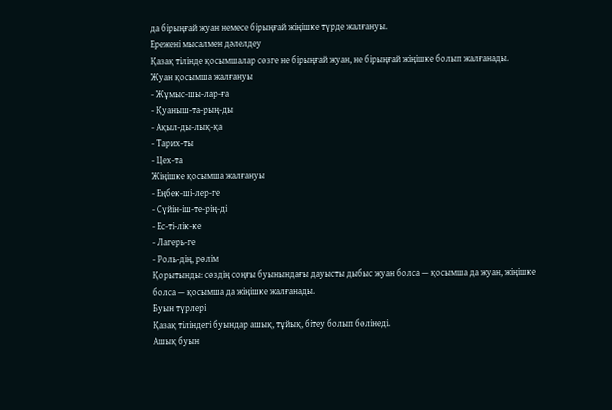да бірыңғай жуан немесе бірыңғай жіңішке түрде жалғануы.
Ережені мысалмен дәлелдеу
Қазақ тілінде қосымшалар сөзге не бірыңғай жуан, не бірыңғай жіңішке болып жалғанады.
Жуан қосымша жалғануы
- Жұмыс-шы-лар-ға
- Қуаныш-та-рың-ды
- Ақыл-ды-лық-қа
- Тарих-ты
- Цех-та
Жіңішке қосымша жалғануы
- Еңбек-ші-лер-ге
- Сүйін-іш-те-рің-ді
- Ес-ті-лік-ке
- Лагерь-ге
- Роль-дің, рөлім
Қорытынды: сөздің соңғы буынындағы дауысты дыбыс жуан болса — қосымша да жуан, жіңішке болса — қосымша да жіңішке жалғанады.
Буын түрлері
Қазақ тіліндегі буындар ашық, тұйық, бітеу болып бөлінеді.
Ашық буын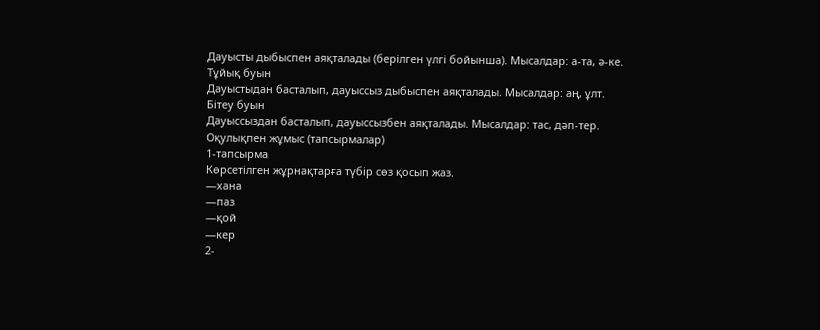Дауысты дыбыспен аяқталады (берілген үлгі бойынша). Мысалдар: а-та, ә-ке.
Тұйық буын
Дауыстыдан басталып, дауыссыз дыбыспен аяқталады. Мысалдар: аң, ұлт.
Бітеу буын
Дауыссыздан басталып, дауыссызбен аяқталады. Мысалдар: тас, дәп-тер.
Оқулықпен жұмыс (тапсырмалар)
1-тапсырма
Көрсетілген жұрнақтарға түбір сөз қосып жаз.
—хана
—паз
—қой
—кер
2-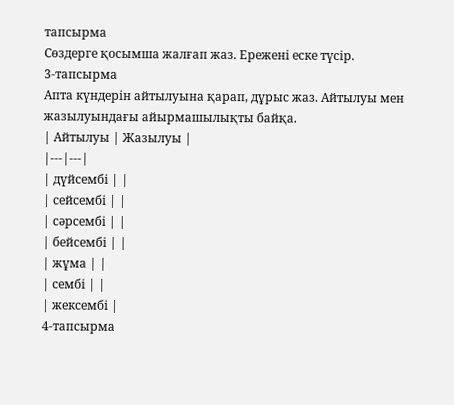тапсырма
Сөздерге қосымша жалғап жаз. Ережені еске түсір.
3-тапсырма
Апта күндерін айтылуына қарап, дұрыс жаз. Айтылуы мен жазылуындағы айырмашылықты байқа.
| Айтылуы | Жазылуы |
|---|---|
| дүйсембі | |
| сейсембі | |
| сәрсембі | |
| бейсембі | |
| жұма | |
| сембі | |
| жексембі |
4-тапсырма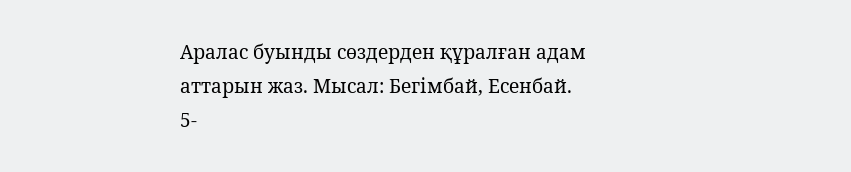Аралас буынды сөздерден құралған адам аттарын жаз. Мысал: Бегімбай, Есенбай.
5-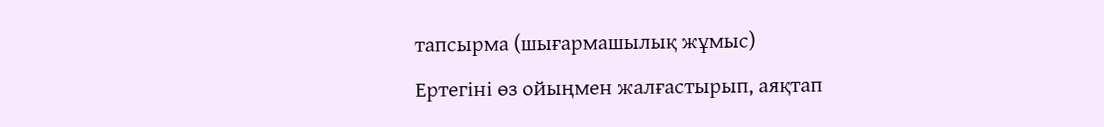тапсырма (шығармашылық жұмыс)
Ертегіні өз ойыңмен жалғастырып, аяқтап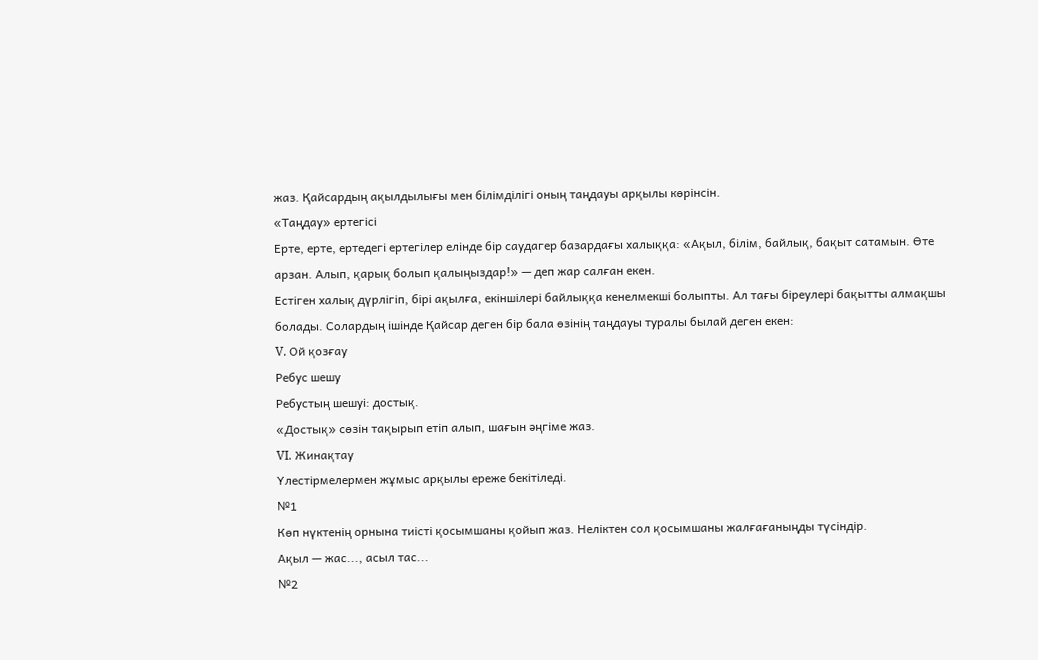жаз. Қайсардың ақылдылығы мен білімділігі оның таңдауы арқылы көрінсін.
«Таңдау» ертегісі
Ерте, ерте, ертедегі ертегілер елінде бір саудагер базардағы халыққа: «Ақыл, білім, байлық, бақыт сатамын. Өте арзан. Алып, қарық болып қалыңыздар!» — деп жар салған екен.
Естіген халық дүрлігіп, бірі ақылға, екіншілері байлыққа кенелмекші болыпты. Ал тағы біреулері бақытты алмақшы болады. Солардың ішінде Қайсар деген бір бала өзінің таңдауы туралы былай деген екен:
V. Ой қозғау
Ребус шешу
Ребустың шешуі: достық.
«Достық» сөзін тақырып етіп алып, шағын әңгіме жаз.
VI. Жинақтау
Үлестірмелермен жұмыс арқылы ереже бекітіледі.
№1
Көп нүктенің орнына тиісті қосымшаны қойып жаз. Неліктен сол қосымшаны жалғағаныңды түсіндір.
Ақыл — жас..., асыл тас...
№2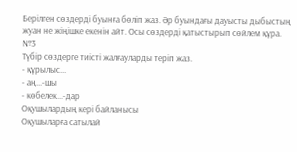Берілген сөздерді буынға бөліп жаз. Әр буындағы дауысты дыбыстың жуан не жіңішке екенін айт. Осы сөздерді қатыстырып сөйлем құра.
№3
Түбір сөздерге тиісті жалғауларды теріп жаз.
- құрылыс...
- аң...-шы
- көбелек...-дар
Оқушылардың кері байланысы
Оқушыларға сатылай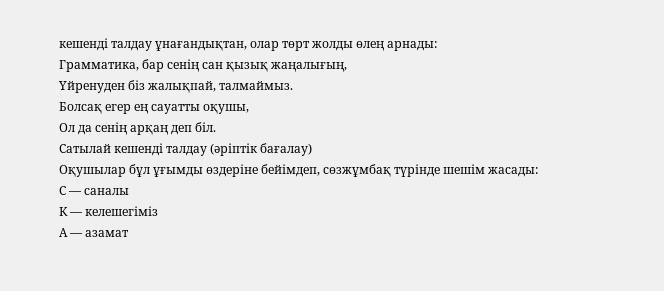кешенді талдау ұнағандықтан, олар төрт жолды өлең арнады:
Грамматика, бар сенің сан қызық жаңалығың,
Үйренуден біз жалықпай, талмаймыз.
Болсақ егер ең сауатты оқушы,
Ол да сенің арқаң деп біл.
Сатылай кешенді талдау (әріптік бағалау)
Оқушылар бұл ұғымды өздеріне бейімдеп, сөзжұмбақ түрінде шешім жасады:
С — саналы
К — келешегіміз
А — азамат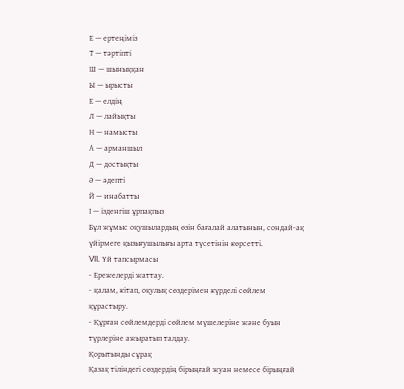Е — ертеңіміз
Т — тәртіпті
Ш — шыныққан
Ы — ырысты
Е — елдің
Л — лайықты
Н — намысты
А — арманшыл
Д — достықты
Ә — әдепті
Й — инабатты
І — ізденгіш ұрпақпыз
Бұл жұмыс оқушылардың өзін бағалай алатынын, сондай-ақ үйірмеге қызығушылығы арта түсетінін көрсетті.
VII. Үй тапсырмасы
- Ережелерді жаттау.
- қалам, кітап, оқулық сөздерімен күрделі сөйлем құрастыру.
- Құрған сөйлемдерді сөйлем мүшелеріне және буын түрлеріне ажыратып талдау.
Қорытынды сұрақ
Қазақ тіліндегі сөздердің бірыңғай жуан немесе бірыңғай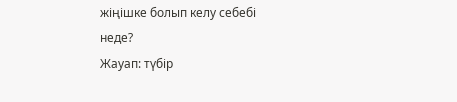жіңішке болып келу себебі неде?
Жауап: түбір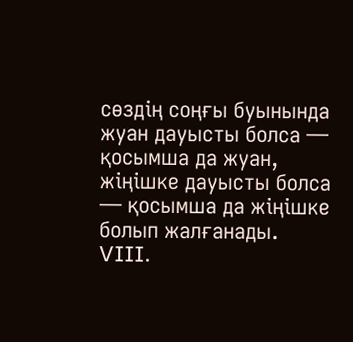сөздің соңғы буынында жуан дауысты болса — қосымша да жуан, жіңішке дауысты болса — қосымша да жіңішке болып жалғанады.
VIII.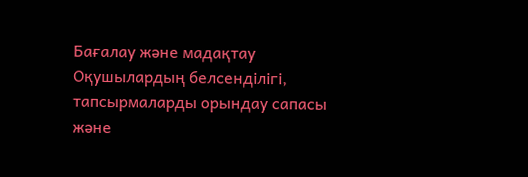Бағалау және мадақтау
Оқушылардың белсенділігі, тапсырмаларды орындау сапасы және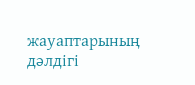жауаптарының дәлдігі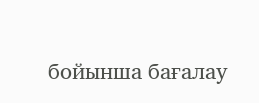бойынша бағалау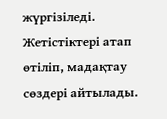жүргізіледі. Жетістіктері атап өтіліп, мадақтау сөздері айтылады.